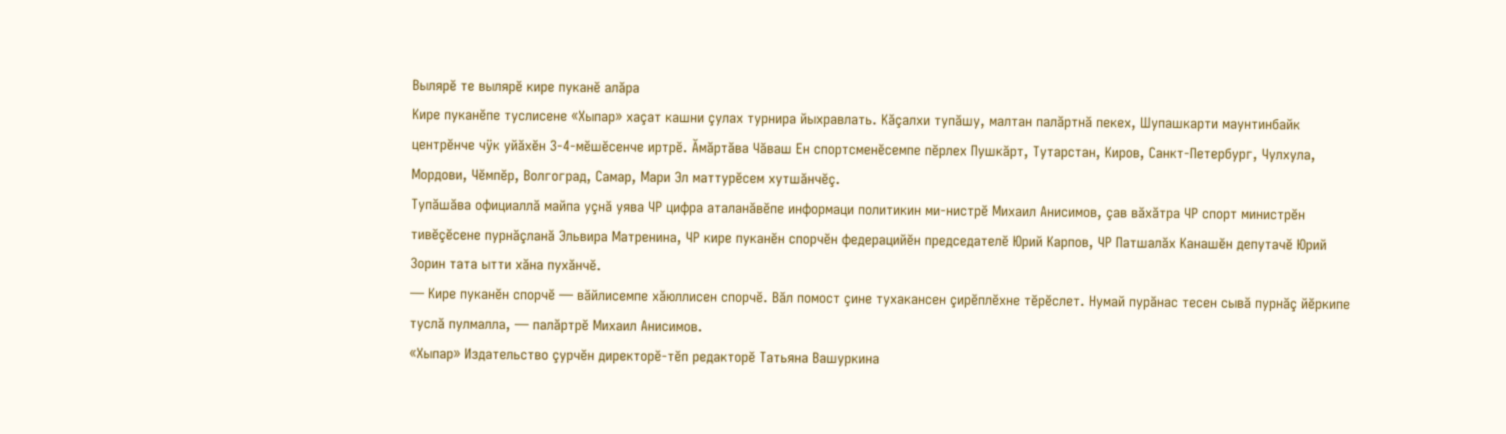Вылярĕ те вылярĕ кире пуканĕ алăра
Кире пуканĕпе туслисене «Хыпар» хаçат кашни çулах турнира йыхравлать. Кăçалхи тупăшу, малтан палăртнă пекех, Шупашкарти маунтинбайк центрĕнче чÿк уйăхĕн 3-4-мĕшĕсенче иртрĕ. Ăмăртăва Чăваш Ен спортсменĕсемпе пĕрлех Пушкăрт, Тутарстан, Киров, Санкт-Петербург, Чулхула, Мордови, Чĕмпĕр, Волгоград, Самар, Мари Эл маттурĕсем хутшăнчĕç.
Тупăшăва официаллă майпа уçнă уява ЧР цифра аталанăвĕпе информаци политикин ми-нистрĕ Михаил Анисимов, çав вăхăтра ЧР спорт министрĕн тивĕçĕсене пурнăçланă Эльвира Матренина, ЧР кире пуканĕн спорчĕн федерацийĕн председателĕ Юрий Карпов, ЧР Патшалăх Канашĕн депутачĕ Юрий Зорин тата ытти хăна пухăнчĕ.
— Кире пуканĕн спорчĕ — вăйлисемпе хăюллисен спорчĕ. Вăл помост çине тухакансен çирĕплĕхне тĕрĕслет. Нумай пурăнас тесен сывă пурнăç йĕркипе туслă пулмалла, — палăртрĕ Михаил Анисимов.
«Хыпар» Издательство çурчĕн директорĕ-тĕп редакторĕ Татьяна Вашуркина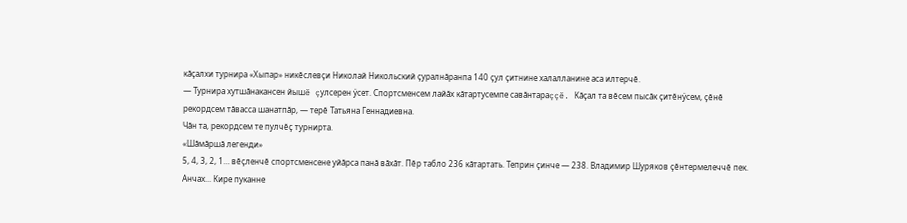кăçалхи турнира «Хыпар» никĕслевçи Николай Никольский çуралнăранпа 140 çул çитнине халалланине аса илтерчĕ.
— Турнира хутшăнакансен йышĕ çулсерен ÿсет. Спортсменсем лайăх кăтартусемпе савăнтараççĕ. Кăçал та вĕсем пысăк çитĕнÿсем, çĕнĕ рекордсем тăвасса шанатпăр, — терĕ Татьяна Геннадиевна.
Чăн та, рекордсем те пулчĕç турнирта.
«Шăмăршă легенди»
5, 4, 3, 2, 1… вĕçленчĕ спортсменсене уйăрса панă вăхăт. Пĕр табло 236 кăтартать. Теприн çинче — 238. Владимир Шуряков çĕнтермелеччĕ пек. Анчах... Кире пуканне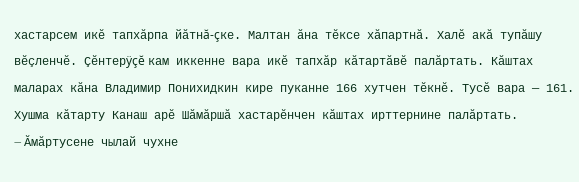хастарсем икĕ тапхăрпа йăтнă-çке. Малтан ăна тĕксе хăпартнă. Халĕ акă тупăшу вĕçленчĕ. Çĕнтерÿçĕ кам иккенне вара икĕ тапхăр кăтартăвĕ палăртать. Кăштах маларах кăна Владимир Понихидкин кире пуканне 166 хутчен тĕкнĕ. Тусĕ вара — 161. Хушма кăтарту Канаш арĕ Шăмăршă хастарĕнчен кăштах ирттернине палăртать.
— Ăмăртусене чылай чухне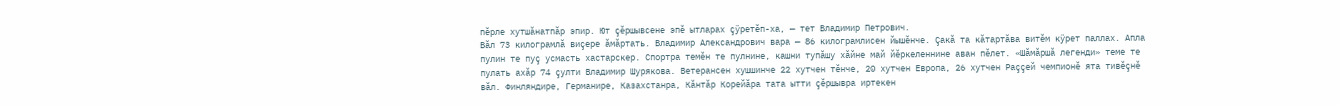пĕрле хутшăнатпăр эпир. Ют çĕршывсене эпĕ ытларах çÿретĕп-ха, — тет Владимир Петрович.
Вăл 73 килограмлă виçере ăмăртать. Владимир Александрович вара — 86 килограмлисен йышĕнче. Çакă та кăтартăва витĕм кÿрет паллах. Апла пулин те пуç усмасть хастарскер. Спортра темĕн те пулнине, кашни тупăшу хăйне май йĕркеленнине аван пĕлет. «Шăмăршă легенди» теме те пулать ахăр 74 çулти Владимир Шурякова. Ветерансен хушшинче 22 хутчен тĕнче, 20 хутчен Европа, 26 хутчен Раççей чемпионĕ ята тивĕçнĕ вăл. Финляндире, Германире, Казахстанра, Кăнтăр Корейăра тата ытти çĕршывра иртекен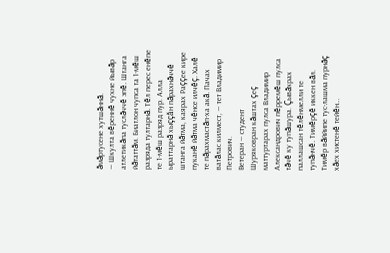ăмăртусене хутшăннă.
— Шкулта вĕреннĕ чухне йывăр атлетикăпа туслăччĕ эпĕ. Штанга йăтаттăм. Биатлон чупса та 1-мĕш разряда тултарнă. Тĕл перес енĕпе те 1-мĕш разряд пур. Алла ыраттарнă хыççăн пăрахнăччĕ штанга йăтма, каярах Раççее кире пуканĕ йăтма чĕнсе илчĕç. Халĕ те пăрахмастăп-ха акă. Пачах ватăлас килмест, — тет Владимир Петрович.
Ветеран — студент
Шуряковран кăштах çеç маттуртарах пулса Владимир Александрович пĕрремĕш пулса тăчĕ ку тупăшура. Çывăхрах паллашсан тĕлĕнмелли те тупăнчĕ. Тимĕрçĕ иккен вăл. Тимĕр вăййипе тус-лашма пурнăç хăех хистенĕ тейĕн…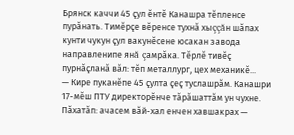Брянск каччи 45 çул ĕнтĕ Канашра тĕпленсе пурăнать. Тимĕрçе вĕренсе тухнă хыççăн шăпах кунти чукун çул вакунĕсене юсакан завода направленипе янă çамрăка. Тĕрлĕ тивĕç пурнăçланă вăл: тĕп металлург, цех механикĕ...
— Кире пуканĕпе 45 çулта çеç туслашрăм. Канашри 17-мĕш ПТУ директорĕнче тăрăшаттăм ун чухне. Пăхатăп: ачасем вăй-хал енчен хавшакрах —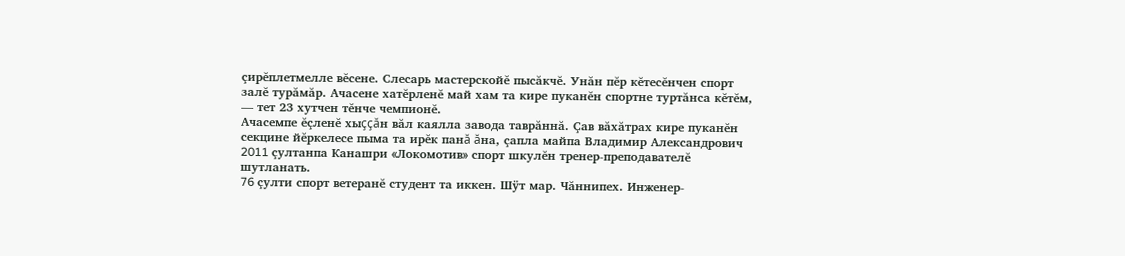çирĕплетмелле вĕсене. Слесарь мастерскойĕ пысăкчĕ. Унăн пĕр кĕтесĕнчен спорт залĕ турăмăр. Ачасене хатĕрленĕ май хам та кире пуканĕн спортне туртăнса кĕтĕм, — тет 23 хутчен тĕнче чемпионĕ.
Ачасемпе ĕçленĕ хыççăн вăл каялла завода таврăннă. Çав вăхăтрах кире пуканĕн секцине йĕркелесе пыма та ирĕк панă ăна, çапла майпа Владимир Александрович 2011 çултанпа Канашри «Локомотив» спорт шкулĕн тренер-преподавателĕ шутланать.
76 çулти спорт ветеранĕ студент та иккен. Шÿт мар. Чăннипех. Инженер-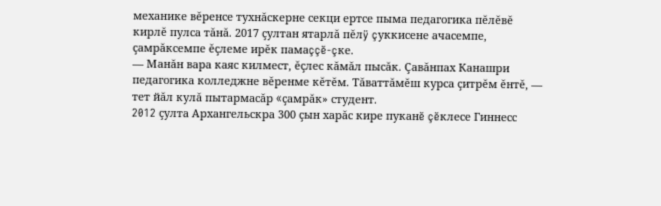механике вĕренсе тухнăскерне секци ертсе пыма педагогика пĕлĕвĕ кирлĕ пулса тăнă. 2017 çултан ятарлă пĕлÿ çуккисене ачасемпе, çамрăксемпе ĕçлеме ирĕк памаççĕ-çке.
— Манăн вара каяс килмест, ĕçлес кăмăл пысăк. Çавăнпах Канашри педагогика колледжне вĕренме кĕтĕм. Тăваттăмĕш курса çитрĕм ĕнтĕ, — тет йăл кулă пытармасăр «çамрăк» студент.
2012 çулта Архангельскра 300 çын харăс кире пуканĕ çĕклесе Гиннесс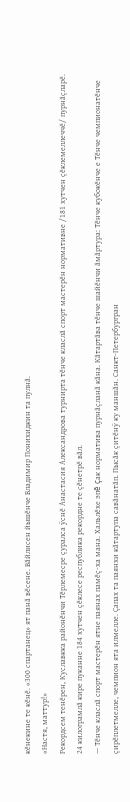кĕнекине те кĕнĕ. «300 спартанец» ят панă вĕсене. Вăйлисен йышĕнче Владимир Понихидкин та пулнă.
«Настя, маттур!»
Рекордсем тенĕрен, Куславкка районĕнчи Тĕрлемесре çуралса ÿснĕ Анастасия Александрова турнирта тĕнче класлă спорт мастерĕн нормативне /181 хутчен çĕклемеллеччĕ/ пурнăçларĕ. 24 килограмлă кире пуканне 184 хутчен çĕклесе республика рекордне те çĕнетрĕ вăл.
— Тĕнче класлă спорт мастерĕн ятне паянах памĕç-ха мана. Хальлĕхе эпĕ çак норматива пурнăçланă кăна. Кăтартăва тĕнче шайĕнчи ăмăртура: Тĕнче кубокĕнче е Тĕнче чемпионатĕнче çирĕплетмелле, чемпион ята илмелле. Çапах та паянхи кăтартупа савăнатăп. Пысăк çитĕнÿ ку маншăн. Санкт-Петербургран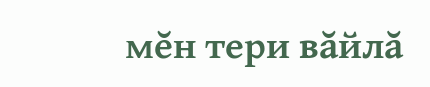мĕн тери вăйлă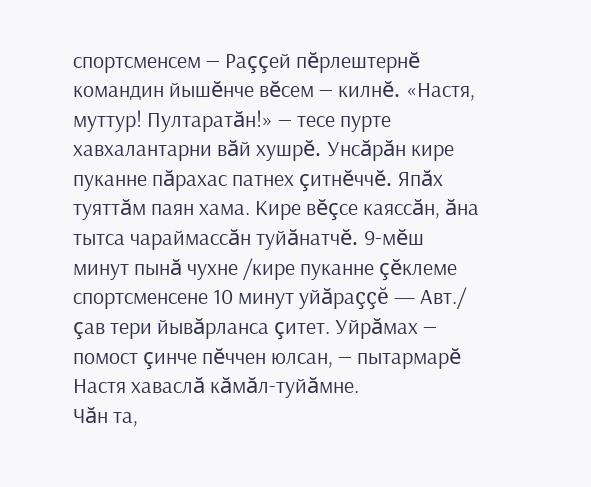спортсменсем — Раççей пĕрлештернĕ командин йышĕнче вĕсем — килнĕ. «Настя, муттур! Пултаратăн!» — тесе пурте хавхалантарни вăй хушрĕ. Унсăрăн кире пуканне пăрахас патнех çитнĕччĕ. Япăх туяттăм паян хама. Кире вĕçсе каяссăн, ăна тытса чараймассăн туйăнатчĕ. 9-мĕш минут пынă чухне /кире пуканне çĕклеме спортсменсене 10 минут уйăраççĕ — Авт./ çав тери йывăрланса çитет. Уйрăмах — помост çинче пĕччен юлсан, — пытармарĕ Настя хаваслă кăмăл-туйăмне.
Чăн та,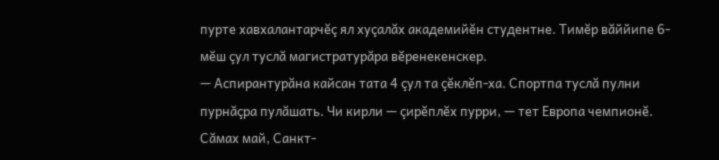пурте хавхалантарчĕç ял хуçалăх академийĕн студентне. Тимĕр вăййипе 6-мĕш çул туслă магистратурăра вĕренекенскер.
— Аспирантурăна кайсан тата 4 çул та çĕклĕп-ха. Спортпа туслă пулни пурнăçра пулăшать. Чи кирли — çирĕплĕх пурри, — тет Европа чемпионĕ.
Сăмах май, Санкт-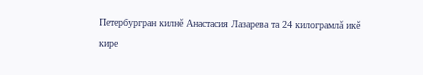Петербургран килнĕ Анастасия Лазарева та 24 килограмлă икĕ кире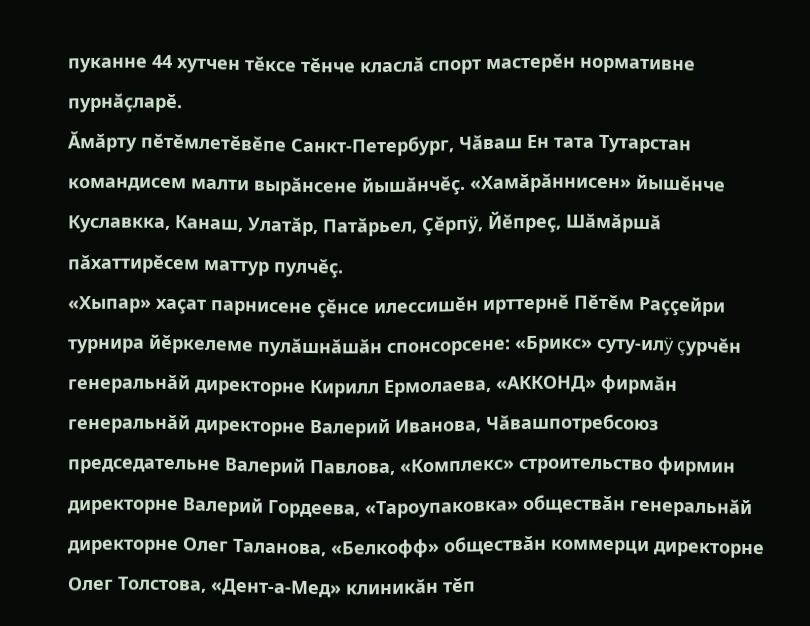пуканне 44 хутчен тĕксе тĕнче класлă спорт мастерĕн нормативне пурнăçларĕ.
Ăмăрту пĕтĕмлетĕвĕпе Санкт-Петербург, Чăваш Ен тата Тутарстан командисем малти вырăнсене йышăнчĕç. «Хамăрăннисен» йышĕнче Куславкка, Канаш, Улатăр, Патăрьел, Çĕрпÿ, Йĕпреç, Шăмăршă пăхаттирĕсем маттур пулчĕç.
«Хыпар» хаçат парнисене çĕнсе илессишĕн ирттернĕ Пĕтĕм Раççейри турнира йĕркелеме пулăшнăшăн спонсорсене: «Брикс» суту-илÿ çурчĕн генеральнăй директорне Кирилл Ермолаева, «АККОНД» фирмăн генеральнăй директорне Валерий Иванова, Чăвашпотребсоюз председательне Валерий Павлова, «Комплекс» строительство фирмин директорне Валерий Гордеева, «Тароупаковка» обществăн генеральнăй директорне Олег Таланова, «Белкофф» обществăн коммерци директорне Олег Толстова, «Дент-а-Мед» клиникăн тĕп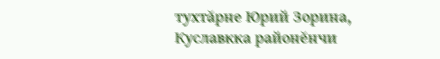тухтăрне Юрий Зорина, Куславкка районĕнчи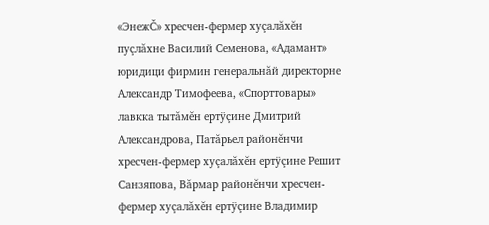«ЭнежČ» хресчен-фермер хуçалăхĕн пуçлăхне Василий Семенова, «Адамант» юридици фирмин генеральнăй директорне Александр Тимофеева, «Спорттовары» лавкка тытăмĕн ертÿçине Дмитрий Александрова, Патăрьел районĕнчи хресчен-фермер хуçалăхĕн ертÿçине Решит Санзяпова, Вăрмар районĕнчи хресчен-фермер хуçалăхĕн ертÿçине Владимир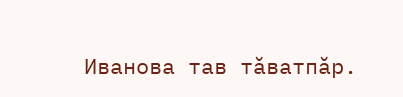Иванова тав тăватпăр.